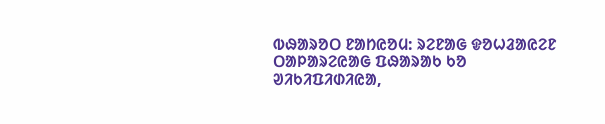ᱵᱷᱟᱨᱚᱛ ᱱᱟᱴᱭᱚᱢ: ᱨᱮᱱᱟᱜ ᱫᱚᱦᱲᱟᱭᱮᱱ ᱛᱟᱞᱟᱨᱮᱭᱟᱜ ᱯᱷᱟᱨᱟᱠ ᱠᱚ
ᱣᱤᱠᱤᱯᱤᱰᱤᱭᱟ,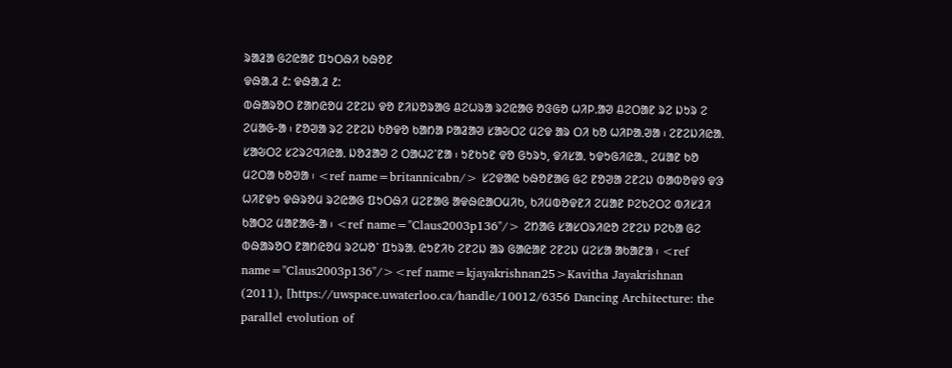ᱨᱟᱲᱟ ᱜᱮᱭᱟᱱ ᱯᱩᱛᱷᱤ ᱠᱷᱚᱱ
ᱫᱷᱟᱹᱲ ᱒: ᱫᱷᱟᱹᱲ ᱒:
ᱵᱷᱟᱨᱚᱛ ᱱᱟᱴᱭᱚᱢ ᱮᱱᱮᱡ ᱫᱚ ᱱᱤᱡᱚᱨᱟᱜ ᱪᱮᱦᱨᱟ ᱨᱮᱭᱟᱜ ᱚᱝᱜᱚ ᱦᱤᱞᱹᱟᱣ ᱪᱮᱛᱟᱱ ᱨᱮ ᱡᱩᱨ ᱮ ᱮᱢᱟᱜ-ᱟ ᱾ ᱱᱚᱣᱟ ᱨᱮ ᱮᱱᱮᱡ ᱠᱚᱫᱚ ᱠᱟᱴᱟ ᱞᱟᱲᱟᱣ ᱥᱟᱶᱛᱮ ᱢᱮᱫ ᱟᱨ ᱛᱤ ᱠᱚ ᱦᱤᱞᱟᱹᱣᱟ ᱾ ᱮᱱᱮᱡᱤᱭᱟᱹ ᱥᱟᱶᱛᱮ ᱥᱮᱨᱮᱧᱤᱭᱟᱹ ᱡᱚᱲᱟᱣ ᱮ ᱛᱟᱦᱮᱸᱱᱟ ᱾ ᱩᱱᱠᱩᱱ ᱫᱚ ᱜᱩᱨᱩ, ᱫᱤᱥᱟᱹ ᱩᱫᱩᱜᱤᱭᱟᱹ, ᱮᱢᱟᱱ ᱠᱚ ᱢᱮᱛᱟ ᱠᱚᱣᱟ ᱾ <ref name=britannicabn/> ᱥᱮᱫᱟᱭ ᱠᱷᱚᱱᱟᱜ ᱜᱮ ᱱᱚᱣᱟ ᱮᱱᱮᱡ ᱵᱟᱵᱚᱫᱽ ᱫᱳ ᱦᱤᱱᱫᱩ ᱫᱷᱨᱚᱢ ᱨᱮᱭᱟᱜ ᱯᱩᱛᱷᱤ ᱢᱮᱱᱟᱜ ᱟᱫᱷᱭᱟᱛᱢᱤᱠ, ᱠᱤᱢᱵᱚᱫᱱᱤ ᱮᱢᱟᱱ ᱞᱮᱠᱮᱛᱮ ᱵᱤᱥᱲᱤ ᱠᱟᱛᱮ ᱢᱟᱱᱟᱜ-ᱟ ᱾ <ref name="Claus2003p136"/> ᱮᱴᱟᱜ ᱥᱟᱥᱛᱨᱤᱭᱚ ᱮᱱᱮᱡ ᱞᱮᱠᱟ ᱜᱮ ᱵᱷᱟᱨᱚᱛ ᱱᱟᱴᱭᱚᱢ ᱨᱮᱦᱚᱸ ᱯᱩᱨᱟᱹ ᱭᱩᱱᱤᱠ ᱮᱱᱮᱡ ᱟᱨ ᱜᱟᱭᱟᱱ ᱮᱱᱮᱡ ᱢᱮᱥᱟ ᱟᱠᱟᱱᱟ ᱾ <ref name="Claus2003p136"/><ref name=kjayakrishnan25>Kavitha Jayakrishnan (2011), [https://uwspace.uwaterloo.ca/handle/10012/6356 Dancing Architecture: the parallel evolution of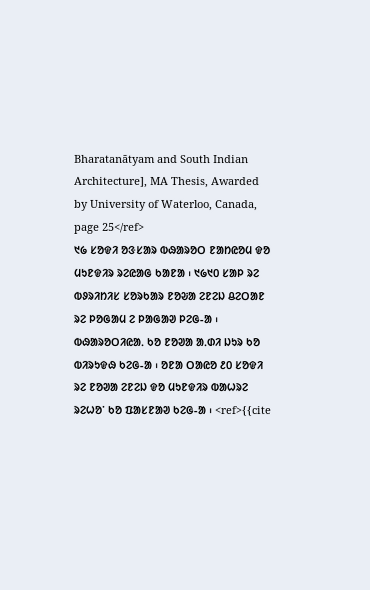Bharatanātyam and South Indian Architecture], MA Thesis, Awarded by University of Waterloo, Canada, page 25</ref>
᱑᱙ ᱥᱚᱫᱤ ᱚᱝᱥᱟᱨ ᱵᱷᱟᱨᱚᱛ ᱱᱟᱴᱭᱚᱢ ᱫᱚ ᱢᱩᱱᱫᱤᱨ ᱨᱮᱭᱟᱜ ᱠᱟᱱᱟ ᱾ ᱑᱙᱑᱐ ᱥᱟᱞ ᱨᱮ ᱵᱽᱨᱤᱴᱤᱥ ᱥᱚᱨᱠᱟᱨ ᱱᱚᱶᱟ ᱮᱱᱮᱡ ᱪᱮᱛᱟᱱ ᱨᱮ ᱞᱚᱜᱟᱢ ᱮ ᱞᱟᱜᱟᱣ ᱞᱮᱜ-ᱟ ᱾ ᱵᱷᱟᱨᱚᱛᱤᱭᱟᱹ ᱠᱚ ᱱᱚᱣᱟ ᱟᱹᱰᱤ ᱡᱩᱨ ᱠᱚ ᱵᱤᱨᱩᱫᱷ ᱠᱮᱜ-ᱟ ᱾ ᱚᱱᱟ ᱛᱟᱭᱚ ᱒᱐ ᱥᱚᱫᱤ ᱨᱮ ᱱᱚᱣᱟ ᱮᱱᱮᱡ ᱫᱚ ᱢᱩᱱᱫᱤᱨ ᱵᱟᱦᱨᱮ ᱨᱮᱦᱚᱸ ᱠᱚ ᱯᱟᱥᱱᱟᱣ ᱠᱮᱜ-ᱟ ᱾ <ref>{{cite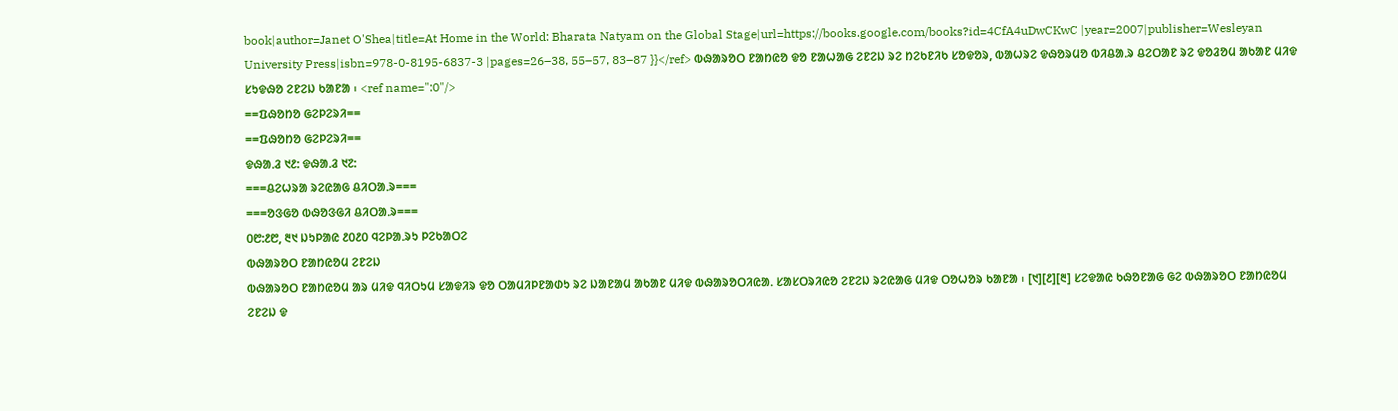book|author=Janet O'Shea|title=At Home in the World: Bharata Natyam on the Global Stage|url=https://books.google.com/books?id=4CfA4uDwCKwC |year=2007|publisher=Wesleyan University Press|isbn=978-0-8195-6837-3 |pages=26–38, 55–57, 83–87 }}</ref> ᱵᱷᱟᱨᱚᱛ ᱱᱟᱴᱭᱚ ᱫᱚ ᱱᱟᱦᱟᱜ ᱮᱱᱮᱡ ᱨᱮ ᱴᱮᱠᱱᱤᱠ ᱥᱚᱫᱚᱨ, ᱵᱟᱦᱨᱮ ᱫᱷᱚᱨᱢᱚ ᱵᱤᱪᱟᱹᱨ ᱪᱮᱛᱟᱱ ᱨᱮ ᱫᱚᱲᱚᱢ ᱟᱠᱟᱱ ᱢᱤᱫ ᱥᱩᱫᱷᱚ ᱮᱱᱮᱡ ᱠᱟᱱᱟ ᱾ <ref name=":0"/>
==ᱯᱷᱚᱴᱚ ᱜᱮᱞᱮᱨᱤ==
==ᱯᱷᱚᱴᱚ ᱜᱮᱞᱮᱨᱤ==
ᱫᱷᱟᱹᱲ ᱑᱒: ᱫᱷᱟᱹᱲ ᱑᱗:
===ᱪᱮᱦᱨᱟ ᱨᱮᱭᱟᱜ ᱪᱤᱛᱟᱹᱨ===
===ᱚᱝᱜᱚ ᱵᱷᱚᱝᱜᱤ ᱪᱤᱛᱟᱹᱨ===
᱐᱘:᱒᱘, ᱓᱑ ᱡᱩᱞᱟᱭ ᱒᱐᱒᱐ ᱧᱮᱞᱟᱹᱨᱩ ᱞᱮᱠᱟᱛᱮ
ᱵᱷᱟᱨᱚᱛ ᱱᱟᱴᱭᱚᱢ ᱮᱱᱮᱡ
ᱵᱷᱟᱨᱚᱛ ᱱᱟᱴᱭᱚᱢ ᱟᱨ ᱢᱤᱫ ᱧᱤᱛᱩᱢ ᱥᱟᱫᱤᱨ ᱫᱚ ᱛᱟᱢᱤᱞᱱᱟᱰᱩ ᱨᱮ ᱡᱟᱱᱟᱢ ᱟᱠᱟᱱ ᱢᱤᱫ ᱵᱷᱟᱨᱚᱛᱤᱭᱟᱹ ᱥᱟᱥᱛᱨᱤᱭᱚ ᱮᱱᱮᱡ ᱨᱮᱭᱟᱜ ᱢᱤᱫ ᱛᱚᱦᱚᱨ ᱠᱟᱱᱟ ᱾ [᱑][᱒][᱓] ᱥᱮᱫᱟᱭ ᱠᱷᱚᱱᱟᱜ ᱜᱮ ᱵᱷᱟᱨᱚᱛ ᱱᱟᱴᱭᱚᱢ ᱮᱱᱮᱡ ᱫ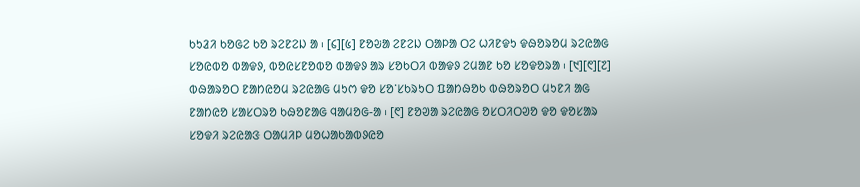ᱠᱩᱲᱤ ᱠᱚᱜᱮ ᱠᱚ ᱨᱮᱱᱮᱡ ᱟ ᱾ [᱔][᱕] ᱱᱚᱶᱟ ᱮᱱᱮᱡ ᱛᱟᱞᱟ ᱛᱮ ᱦᱤᱱᱫᱩ ᱫᱷᱚᱨᱚᱢ ᱨᱮᱭᱟᱜ ᱥᱚᱭᱵᱚ ᱵᱟᱫᱽ, ᱵᱚᱭᱥᱱᱚᱵᱚ ᱵᱟᱫᱽ ᱟᱨ ᱥᱚᱠᱛᱤ ᱵᱟᱫᱽ ᱮᱢᱟᱱ ᱠᱚ ᱥᱚᱫᱚᱨᱟ ᱾ [᱑][᱖][᱗] ᱵᱷᱟᱨᱚᱛ ᱱᱟᱴᱭᱚᱢ ᱨᱮᱭᱟᱜ ᱢᱩᱬ ᱫᱚ ᱥᱚᱸᱥᱠᱨᱩᱛ ᱯᱟᱴᱷᱚᱠ ᱵᱷᱚᱨᱚᱛ ᱢᱩᱱᱤ ᱟᱜ ᱱᱟᱴᱭᱚ ᱥᱟᱥᱛᱨᱚ ᱠᱷᱚᱱᱟᱜ ᱧᱟᱢᱚᱜ-ᱟ ᱾ [᱖] ᱱᱚᱣᱟ ᱨᱮᱭᱟᱜ ᱚᱥᱛᱤᱛᱣᱚ ᱫᱚ ᱫᱚᱥᱟᱨ ᱥᱚᱫᱤ ᱨᱮᱭᱟᱝ ᱛᱟᱢᱤᱞ ᱢᱚᱦᱟᱠᱟᱵᱽᱭᱚ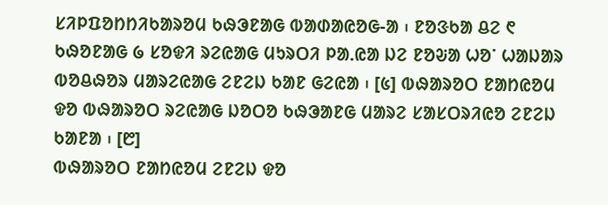ᱥᱤᱞᱯᱚᱴᱴᱤᱠᱟᱨᱚᱢ ᱠᱷᱳᱱᱟᱜ ᱵᱟᱰᱟᱭᱚᱜ-ᱟ ᱾ ᱱᱚᱝᱠᱟ ᱪᱮ ᱖ ᱠᱷᱚᱱᱟᱜ ᱙ ᱥᱚᱫᱤ ᱨᱮᱭᱟᱜ ᱢᱩᱨᱛᱤ ᱞᱟᱹᱭᱟ ᱡᱮ ᱱᱚᱶᱟ ᱦᱚᱸ ᱦᱟᱡᱟᱨ ᱵᱚᱪᱷᱚᱨ ᱢᱟᱨᱮᱭᱟᱜ ᱮᱱᱮᱡ ᱠᱟᱱ ᱜᱮᱭᱟ ᱾ [᱕] ᱵᱷᱟᱨᱚᱛ ᱱᱟᱴᱭᱚᱢ ᱫᱚ ᱵᱷᱟᱨᱚᱛ ᱨᱮᱭᱟᱜ ᱡᱚᱛᱚ ᱠᱷᱳᱟᱱᱜ ᱢᱟᱨᱮ ᱥᱟᱥᱛᱨᱤᱭᱚ ᱮᱱᱮᱡ ᱠᱟᱱᱟ ᱾ [᱘]
ᱵᱷᱟᱨᱚᱛ ᱱᱟᱴᱭᱚᱢ ᱮᱱᱮᱡ ᱫᱚ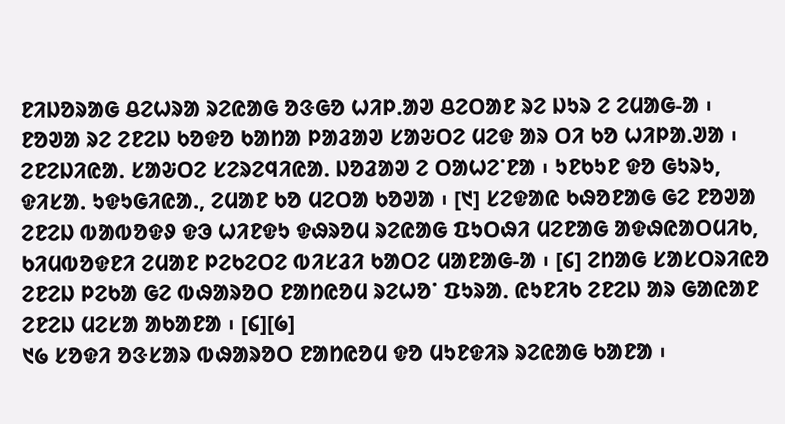ᱱᱤᱡᱚᱨᱟᱜ ᱪᱮᱦᱨᱟ ᱨᱮᱭᱟᱜ ᱚᱝᱜᱚ ᱦᱤᱞᱹᱟᱣ ᱪᱮᱛᱟᱱ ᱨᱮ ᱡᱩᱨ ᱮ ᱮᱢᱟᱜ-ᱟ ᱾ ᱱᱚᱣᱟ ᱨᱮ ᱮᱱᱮᱡ ᱠᱚᱫᱚ ᱠᱟᱴᱟ ᱞᱟᱲᱟᱣ ᱥᱟᱶᱛᱮ ᱢᱮᱫ ᱟᱨ ᱛᱤ ᱠᱚ ᱦᱤᱞᱟᱹᱣᱟ ᱾ ᱮᱱᱮᱡᱤᱭᱟᱹ ᱥᱟᱶᱛᱮ ᱥᱮᱨᱮᱧᱤᱭᱟᱹ ᱡᱚᱲᱟᱣ ᱮ ᱛᱟᱦᱮᱸᱱᱟ ᱾ ᱩᱱᱠᱩᱱ ᱫᱚ ᱜᱩᱨᱩ, ᱫᱤᱥᱟᱹ ᱩᱫᱩᱜᱤᱭᱟᱹ, ᱮᱢᱟᱱ ᱠᱚ ᱢᱮᱛᱟ ᱠᱚᱣᱟ ᱾ [᱑] ᱥᱮᱫᱟᱭ ᱠᱷᱚᱱᱟᱜ ᱜᱮ ᱱᱚᱣᱟ ᱮᱱᱮᱡ ᱵᱟᱵᱚᱫᱽ ᱫᱳ ᱦᱤᱱᱫᱩ ᱫᱷᱨᱚᱢ ᱨᱮᱭᱟᱜ ᱯᱩᱛᱷᱤ ᱢᱮᱱᱟᱜ ᱟᱫᱷᱭᱟᱛᱢᱤᱠ, ᱠᱤᱢᱵᱚᱫᱱᱤ ᱮᱢᱟᱱ ᱞᱮᱠᱮᱛᱮ ᱵᱤᱥᱲᱤ ᱠᱟᱛᱮ ᱢᱟᱱᱟᱜ-ᱟ ᱾ [᱔] ᱮᱴᱟᱜ ᱥᱟᱥᱛᱨᱤᱭᱚ ᱮᱱᱮᱡ ᱞᱮᱠᱟ ᱜᱮ ᱵᱷᱟᱨᱚᱛ ᱱᱟᱴᱭᱚᱢ ᱨᱮᱦᱚᱸ ᱯᱩᱨᱟᱹ ᱭᱩᱱᱤᱠ ᱮᱱᱮᱡ ᱟᱨ ᱜᱟᱭᱟᱱ ᱮᱱᱮᱡ ᱢᱮᱥᱟ ᱟᱠᱟᱱᱟ ᱾ [᱔][᱙]
᱑᱙ ᱥᱚᱫᱤ ᱚᱝᱥᱟᱨ ᱵᱷᱟᱨᱚᱛ ᱱᱟᱴᱭᱚᱢ ᱫᱚ ᱢᱩᱱᱫᱤᱨ ᱨᱮᱭᱟᱜ ᱠᱟᱱᱟ ᱾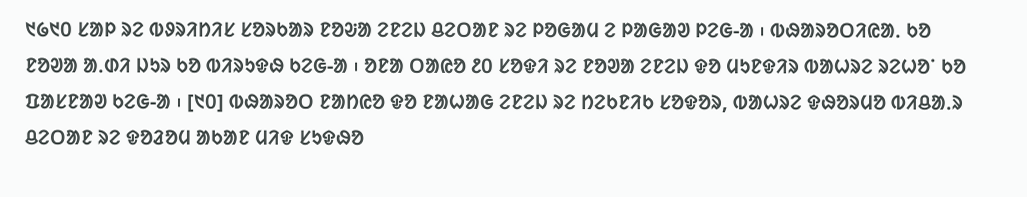᱑᱙᱑᱐ ᱥᱟᱞ ᱨᱮ ᱵᱽᱨᱤᱴᱤᱥ ᱥᱚᱨᱠᱟᱨ ᱱᱚᱶᱟ ᱮᱱᱮᱡ ᱪᱮᱛᱟᱱ ᱨᱮ ᱞᱚᱜᱟᱢ ᱮ ᱞᱟᱜᱟᱣ ᱞᱮᱜ-ᱟ ᱾ ᱵᱷᱟᱨᱚᱛᱤᱭᱟᱹ ᱠᱚ ᱱᱚᱣᱟ ᱟᱹᱰᱤ ᱡᱩᱨ ᱠᱚ ᱵᱤᱨᱩᱫᱷ ᱠᱮᱜ-ᱟ ᱾ ᱚᱱᱟ ᱛᱟᱭᱚ ᱒᱐ ᱥᱚᱫᱤ ᱨᱮ ᱱᱚᱣᱟ ᱮᱱᱮᱡ ᱫᱚ ᱢᱩᱱᱫᱤᱨ ᱵᱟᱦᱨᱮ ᱨᱮᱦᱚᱸ ᱠᱚ ᱯᱟᱥᱱᱟᱣ ᱠᱮᱜ-ᱟ ᱾ [᱑᱐] ᱵᱷᱟᱨᱚᱛ ᱱᱟᱴᱭᱚ ᱫᱚ ᱱᱟᱦᱟᱜ ᱮᱱᱮᱡ ᱨᱮ ᱴᱮᱠᱱᱤᱠ ᱥᱚᱫᱚᱨ, ᱵᱟᱦᱨᱮ ᱫᱷᱚᱨᱢᱚ ᱵᱤᱪᱟᱹᱨ ᱪᱮᱛᱟᱱ ᱨᱮ ᱫᱚᱲᱚᱢ ᱟᱠᱟᱱ ᱢᱤᱫ ᱥᱩᱫᱷᱚ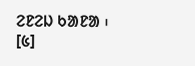ᱮᱱᱮᱡ ᱠᱟᱱᱟ ᱾ [᱕]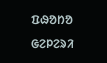ᱯᱷᱚᱴᱚ ᱜᱮᱞᱮᱨᱤ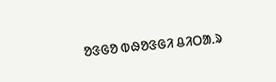ᱚᱝᱜᱚ ᱵᱷᱚᱝᱜᱤ ᱪᱤᱛᱟᱹᱨ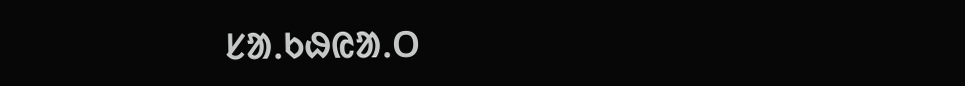ᱥᱟᱹᱠᱷᱭᱟᱹᱛ